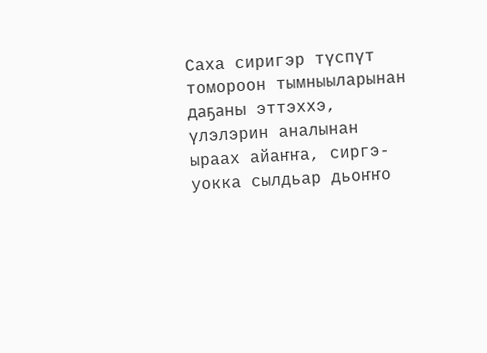Саха сиригэр түспүт томороон тымныыларынан даҕаны эттэххэ, үлэлэрин аналынан ыраах айаҥҥа, сиргэ-уокка сылдьар дьоҥҥо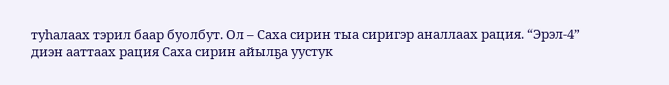туһалаах тэрил баар буолбут. Ол – Саха сирин тыа сиригэр аналлаах рация. “Эрэл-4” диэн ааттаах рация Саха сирин айылҕа уустук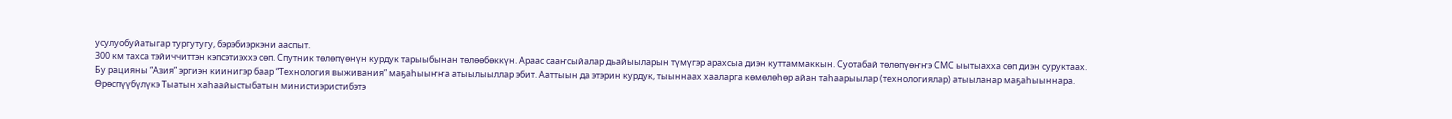усулуобуйатыгар тургутугу, бэрэбиэркэни ааспыт.
300 км тахса тэйиччиттэн кэпсэтиэххэ сөп. Спутник төлөпүөнүн курдук тарыыбынан төлөөбөккүн. Араас сааҥсыйалар дьайыыларын түмүгэр арахсыа диэн куттаммаккын. Суотабай төлөпүөҥҥэ СМС ыытыахха сөп диэн суруктаах.
Бу рацияны “Азия” эргиэн киинигэр баар “Технология выживания” маҕаһыыҥҥа атыылыыллар эбит. Ааттыын да этэрин курдук, тыыннаах хааларга көмөлөһөр айан таһаарыылар (технологиялар) атыыланар маҕаһыыннара.
Өрөспүүбүлүкэ Тыатын хаһаайыстыбатын министиэристибэтэ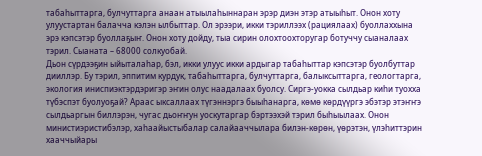табаһыттарга, булчуттарга анаан атыылаһыннаран эрэр диэн этэр атыыһыт. Онон хоту улуустартан балачча кэлэн ылбыттар. Ол эрээри, икки тэриллээх (рациялаах) буоллаххына эрэ кэпсэтэр буоллаҕыҥ. Онон хоту дойду, тыа сирин олохтоохторугар ботуччу сыаналаах тэрил. Сыаната – 68000 солкуобай.
Дьон сүрдээҕин ыйыталаһар, бэл, икки улуус икки ардыгар табаһыттар кэпсэтэр буолбуттар дииллэр. Бу тэрил, эппитим курдук, табаһыттарга, булчуттарга, балыксыттарга, геологтарга, экология иниспиэктэрдэригэр эҥин олус наадалаах буолсу. Сиргэ-уокка сылдьар киһи туохха түбэспэт буолуоҕай? Араас ыксаллаах түгэннэргэ быыһанарга, көмө көрдүүргэ эбэтэр этэҥҥэ сылдьаргын биллэрэн, чугас дьоҥҥун уоскутаргар бэртээхэй тэрил быһыылаах. Онон министиэристибэлэр, хаһаайыстыбалар салайааччылара билэн-көрөн, үөрэтэн, үлэһиттэрин хааччыйары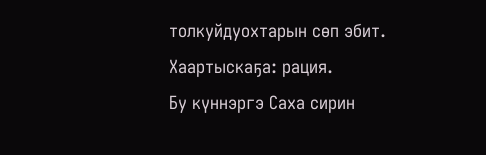толкуйдуохтарын сөп эбит.
Хаартыскаҕа: рация.
Бу күннэргэ Саха сирин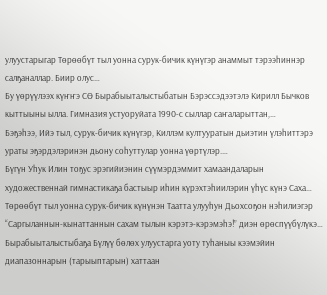улуустарыгар Төрөөбүт тыл уонна сурук-бичик күнүгэр анаммыт тэрээһиннэр салҕаналлар. Биир олус…
Бу үөрүүлээх күҥҥэ СӨ Бырабыыталыстыбатын Бэрэссэдээтэлэ Кирилл Бычков кыттыыны ылла. Гимназия устуоруйата 1990-с сыллар саҥаларыттан,…
Бэҕэһээ, Ийэ тыл, сурук-бичик күнүгэр, Киллэм култууратын дьиэтин үлэһиттэрэ ураты эҕэрдэлэринэн дьону соһуттулар уонна үөртүлэр.…
Бүгүн Уһук Илин тоҕус эрэгийиэнин сүүмэрдэммит хамаандаларын художественнай гимнастикаҕа бастыыр иһин күрэхтэһиилэрин үһүс күнэ Саха…
Төрөөбүт тыл уонна сурук-бичик күнүнэн Таатта улууһун Дьохсоҕон нэһилиэгэр “Саргыланнын-кынаттаннын сахам тылын кэрэтэ-кэрэмэһэ!” диэн өрөспүүбүлүкэ…
Бырабыыталыстыбаҕа Бүлүү бөлөх улуустарга уоту туһаныы кээмэйин диапазоннарын (тарыыптарын) хаттаан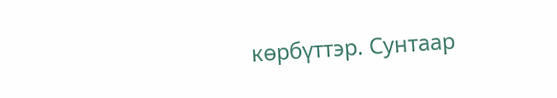көрбүттэр. Сунтаар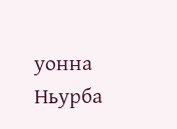уонна Ньурба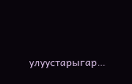улуустарыгар…